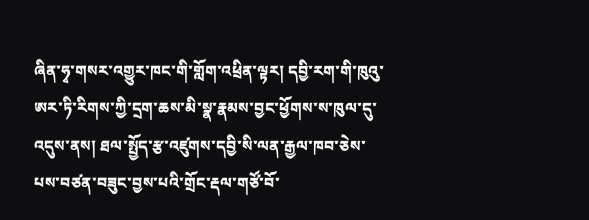ཞིན་ཧྭ་གསར་འགྱུར་ཁང་གི་གློག་འཕྲིན་ལྟར། དབྱི་རག་གི་ཁུའུ་ཨར་ཏི་རིགས་ཀྱི་དྲག་ཆས་མི་སྣ་རྣམས་བྱང་ཕྱོགས་ས་ཁུལ་དུ་འདུས་ནས། ཐལ་སྤྱོད་རྩ་འཛུགས་དབྱི་སི་ལན་རྒྱལ་ཁབ་ཅེས་པས་བཙན་བཟུང་བྱས་པའི་གྲོང་རྡལ་གཙོ་བོ་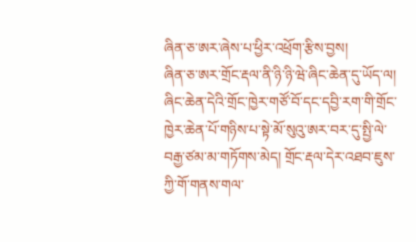ཞིན་ཅ་ཨར་ཞེས་པ་ཕྱིར་འཕྲོག་རྩིས་བྱས།
ཞིན་ཅ་ཨར་གྲོང་རྡལ་ནི་ཉི་ཉི་ཝེ་ཞིང་ཆེན་དུ་ཡོད་ལ། ཞིང་ཆེན་དེའི་གྲོང་ཁྱེར་གཙོ་བོ་དང་དབྱི་རག་གི་གྲོང་ཁྱེར་ཆེན་པོ་གཉིས་པ་སྟེ་མོ་སུའུ་ཨར་བར་དུ་སྤྱི་ལེ་བརྒྱ་ཙམ་མ་གཏོགས་མེད། གྲོང་རྡལ་དེར་འཐབ་ཇུས་ཀྱི་གོ་གནས་གལ་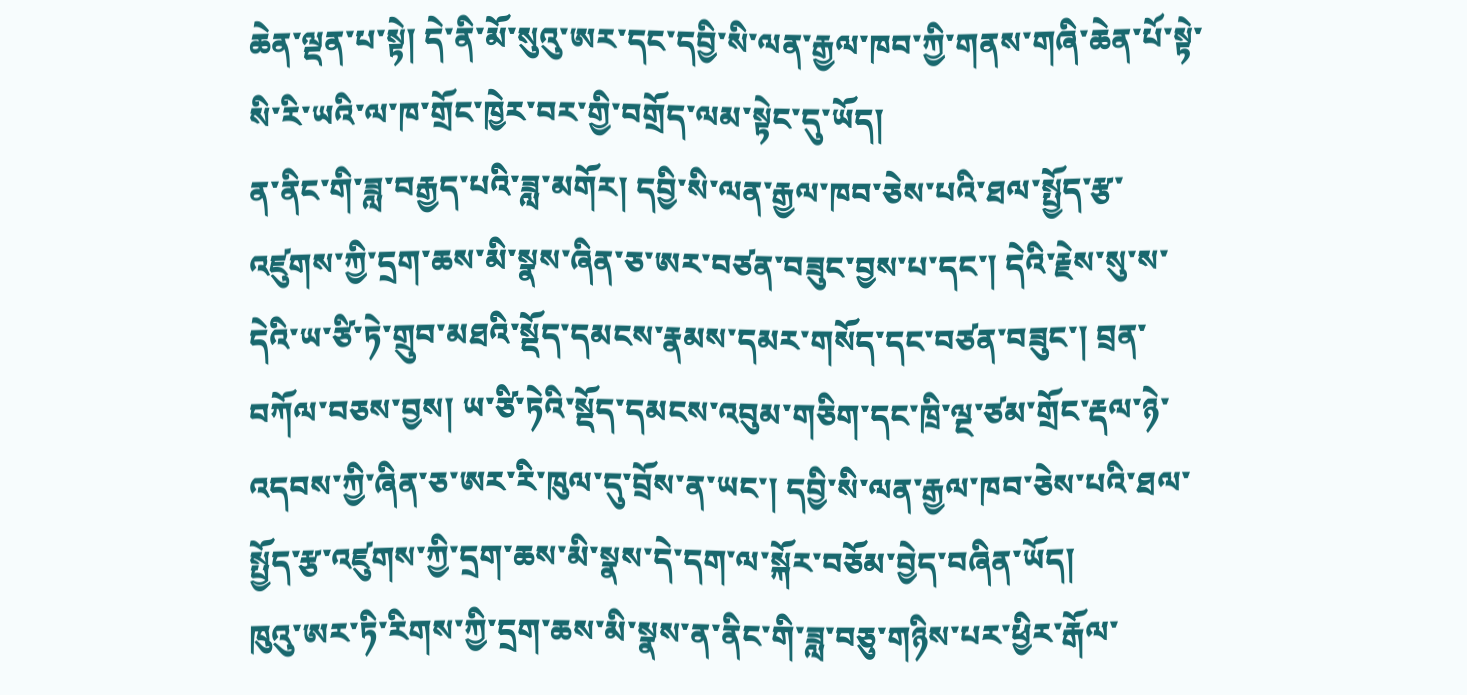ཆེན་ལྡན་པ་སྟེ། དེ་ནི་མོ་སུའུ་ཨར་དང་དབྱི་སི་ལན་རྒྱལ་ཁབ་ཀྱི་གནས་གཞི་ཆེན་པོ་སྟེ་སི་རི་ཡའི་ལ་ཁ་གྲོང་ཁྱེར་བར་གྱི་བགྲོད་ལམ་སྟེང་དུ་ཡོད།
ན་ནིང་གི་ཟླ་བརྒྱད་པའི་ཟླ་མགོར། དབྱི་སི་ལན་རྒྱལ་ཁབ་ཅེས་པའི་ཐལ་སྤྱོད་རྩ་འཛུགས་ཀྱི་དྲག་ཆས་མི་སྣས་ཞིན་ཅ་ཨར་བཙན་བཟུང་བྱས་པ་དང་། དེའི་རྗེས་སུ་ས་དེའི་ཡ་ཙི་ཏེ་གྲུབ་མཐའི་སྡོད་དམངས་རྣམས་དམར་གསོད་དང་བཙན་བཟུང་། བྲན་བཀོལ་བཅས་བྱས། ཡ་ཙི་ཏེའི་སྡོད་དམངས་འབུམ་གཅིག་དང་ཁྲི་ལྔ་ཙམ་གྲོང་རྡལ་ཉེ་འདབས་ཀྱི་ཞིན་ཅ་ཨར་རི་ཁུལ་དུ་བྲོས་ན་ཡང་། དབྱི་སི་ལན་རྒྱལ་ཁབ་ཅེས་པའི་ཐལ་སྤྱོད་རྩ་འཛུགས་ཀྱི་དྲག་ཆས་མི་སྣས་དེ་དག་ལ་སྐོར་བཅོམ་བྱེད་བཞིན་ཡོད།
ཁུའུ་ཨར་ཏི་རིགས་ཀྱི་དྲག་ཆས་མི་སྣས་ན་ནིང་གི་ཟླ་བཅུ་གཉིས་པར་ཕྱིར་རྒོལ་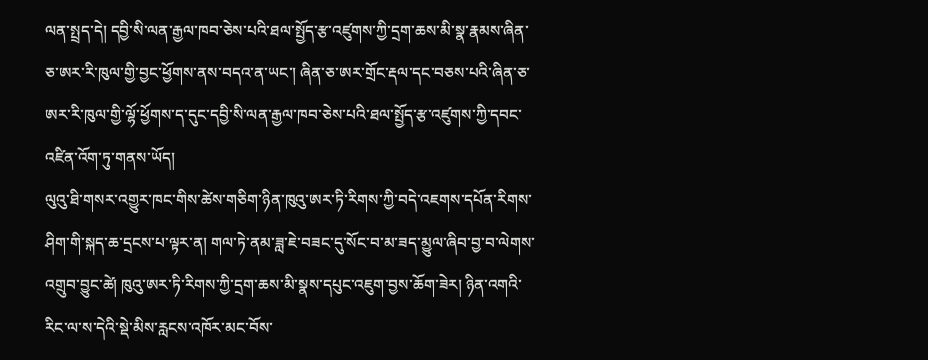ལན་སྤྲད་དེ། དབྱི་སི་ལན་རྒྱལ་ཁབ་ཅེས་པའི་ཐལ་སྤྱོད་རྩ་འཛུགས་ཀྱི་དྲག་ཆས་མི་སྣ་རྣམས་ཞིན་ཅ་ཨར་རི་ཁུལ་གྱི་བྱང་ཕྱོགས་ནས་བདའ་ན་ཡང་། ཞིན་ཅ་ཨར་གྲོང་རྡལ་དང་བཅས་པའི་ཞིན་ཅ་ཨར་རི་ཁུལ་གྱི་ལྷོ་ཕྱོགས་ད་དུང་དབྱི་སི་ལན་རྒྱལ་ཁབ་ཅེས་པའི་ཐལ་སྤྱོད་རྩ་འཛུགས་ཀྱི་དབང་འཛིན་འོག་ཏུ་གནས་ཡོད།
ལུའུ་ཐི་གསར་འགྱུར་ཁང་གིས་ཚེས་གཅིག་ཉིན་ཁུའུ་ཨར་ཏི་རིགས་ཀྱི་བདེ་འཇགས་དཔོན་རིགས་ཤིག་གི་སྐད་ཆ་དྲངས་པ་ལྟར་ན། གལ་ཏེ་ནམ་ཟླ་ཇེ་བཟང་དུ་སོང་བ་མ་ཟད་མྱུལ་ཞིབ་བྱ་བ་ལེགས་འགྲུབ་བྱུང་ཚེ། ཁུའུ་ཨར་ཏི་རིགས་ཀྱི་དྲག་ཆས་མི་སྣས་དཔུང་འཇུག་བྱས་ཆོག་ཟེར། ཉིན་འགའི་རིང་ལ་ས་དེའི་སྡེ་མིས་རླངས་འཁོར་མང་བོས་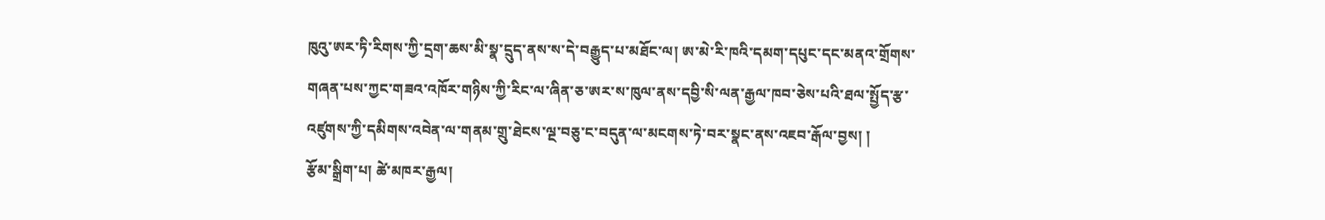ཁུའུ་ཨར་ཏི་རིགས་ཀྱི་དྲག་ཆས་མི་སྣ་དྲུད་ནས་ས་དེ་བརྒྱུད་པ་མཐོང་ལ། ཨ་མེ་རི་ཁའི་དམག་དཔུང་དང་མནའ་གྲོགས་གཞན་པས་ཀྱང་གཟའ་འཁོར་གཉིས་ཀྱི་རིང་ལ་ཞིན་ཅ་ཨར་ས་ཁུལ་ནས་དབྱི་སི་ལན་རྒྱལ་ཁབ་ཅེས་པའི་ཐལ་སྤྱོད་རྩ་འཛུགས་ཀྱི་དམིགས་འབེན་ལ་གནམ་གྲུ་ཐེངས་ལྔ་བཅུ་ང་བདུན་ལ་མངགས་ཏེ་བར་སྣང་ནས་འཇབ་རྒོལ་བྱས། །
རྩོམ་སྒྲིག་པ། ཚེ་མཁར་རྒྱལ།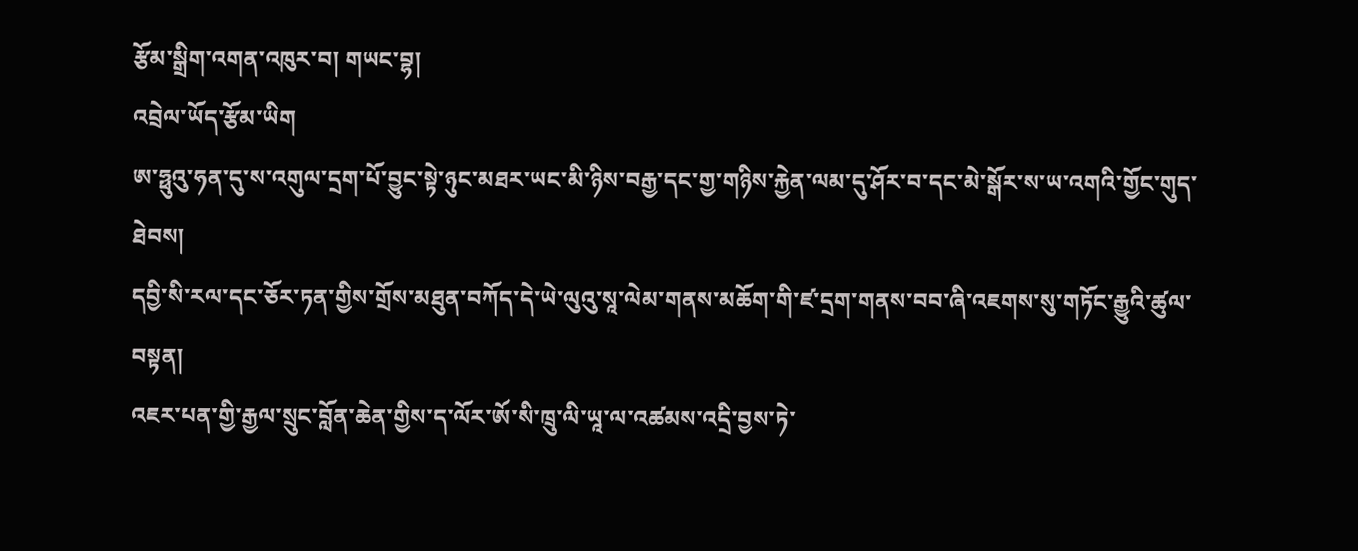རྩོམ་སྒྲིག་འགན་འཁུར་བ། གཡང་བྷ།
འབྲེལ་ཡོད་རྩོམ་ཡིག
ཨ་ཧྥུའུ་ཧན་དུ་ས་འགུལ་དྲག་པོ་བྱུང་སྟེ་ཉུང་མཐར་ཡང་མི་ཉིས་བརྒྱ་དང་གྱ་གཉིས་རྐྱེན་ལམ་དུ་ཤོར་བ་དང་མེ་སྒོར་ས་ཡ་འགའི་གྱོང་གུད་ཐེབས།
དབྱི་སི་རལ་དང་ཅོར་ཏན་གྱིས་གྲོས་མཐུན་བཀོད་དེ་ཡེ་ལུའུ་སཱ་ལེམ་གནས་མཆོག་གི་ཛ་དྲག་གནས་བབ་ཞི་འཇགས་སུ་གཏོང་རྒྱུའི་ཚུལ་བསྟན།
འཇར་པན་གྱི་རྒྱལ་སྲུང་བློན་ཆེན་གྱིས་ད་ལོར་ཨོ་སི་ཁྲུ་ལི་ཡཱ་ལ་འཚམས་འདྲི་བྱས་ཏེ་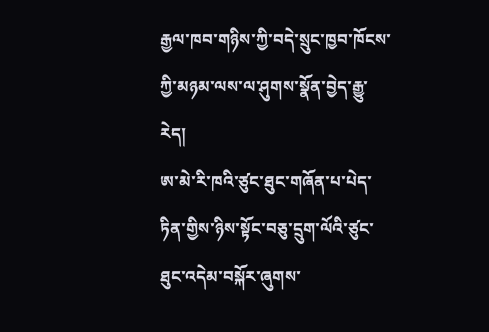རྒྱལ་ཁབ་གཉིས་ཀྱི་བདེ་སྲུང་ཁྱབ་ཁོངས་ཀྱི་མཉམ་ལས་ལ་ཤུགས་སྣོན་བྱེད་རྒྱུ་རེད།
ཨ་མེ་རི་ཁའི་ཙུང་ཐུང་གཞོན་པ་པེད་ཏིན་གྱིས་ཉིས་སྟོང་བཅུ་དྲུག་ལོའི་ཙུང་ཐུང་འདེམ་བསྐོར་ཞུགས་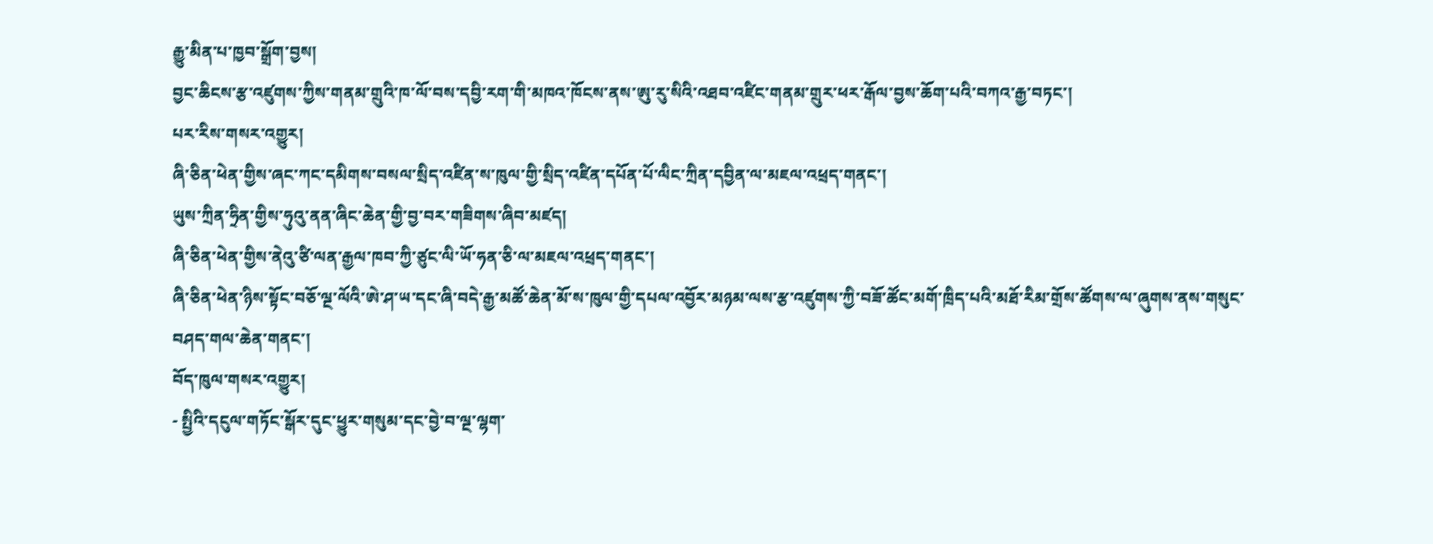རྒྱུ་མིན་པ་ཁྱབ་སྒྲོག་བྱས།
བྱང་ཆིངས་རྩ་འཛུགས་ཀྱིས་གནམ་གྲུའི་ཁ་ལོ་བས་དབྱི་རག་གི་མཁའ་ཁོངས་ནས་ཨུ་རུ་སིའི་འཐབ་འཛིང་གནམ་གྲུར་ཕར་རྒོལ་བྱས་ཆོག་པའི་བཀའ་རྒྱ་བཏང་།
པར་རིས་གསར་འགྱུར།
ཞི་ཅིན་ཕེན་གྱིས་ཞང་ཀང་དམིགས་བསལ་སྲིད་འཛིན་ས་ཁུལ་གྱི་སྲིད་འཛིན་དཔོན་པོ་ལིང་ཀྲིན་དབྱིན་ལ་མཇལ་འཕྲད་གནང་།
ཡུས་ཀྲིན་ཧྲིན་གྱིས་ཧུའུ་ནན་ཞིང་ཆེན་གྱི་བྱ་བར་གཟིགས་ཞིབ་མཛད།
ཞི་ཅིན་ཕེན་གྱིས་ནེའུ་ཙི་ལན་རྒྱལ་ཁབ་ཀྱི་ཙུང་ལི་ཡོ་ཧན་ཅི་ལ་མཇལ་འཕྲད་གནང་།
ཞི་ཅིན་ཕེན་ཉིས་སྟོང་བཅོ་ལྔ་ལོའི་ཨེ་ཤ་ཡ་དང་ཞི་བདེ་རྒྱ་མཚོ་ཆེན་མོ་ས་ཁུལ་གྱི་དཔལ་འབྱོར་མཉམ་ལས་རྩ་འཛུགས་ཀྱི་བཟོ་ཚོང་མགོ་ཁྲིད་པའི་མཐོ་རིམ་གྲོས་ཚོགས་ལ་ཞུགས་ནས་གསུང་བཤད་གལ་ཆེན་གནང་།
བོད་ཁུལ་གསར་འགྱུར།
- སྤྱིའི་དངུལ་གཏོང་སྒོར་དུང་ཕྱུར་གསུམ་དང་བྱེ་བ་ལྔ་ལྷག་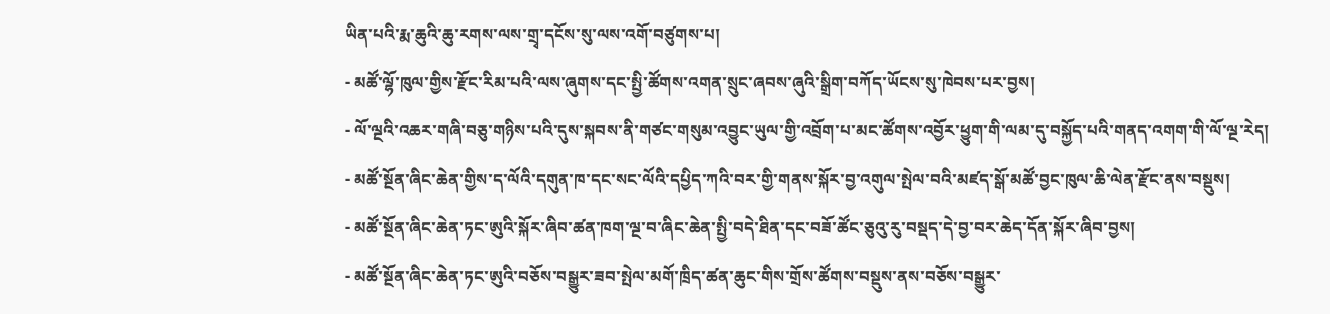ཡིན་པའི་རྨ་ཆུའི་ཆུ་རགས་ལས་གྲྭ་དངོས་སུ་ལས་འགོ་བཙུགས་པ།
- མཚོ་ལྷོ་ཁུལ་གྱིས་རྫོང་རིམ་པའི་ལས་ཞུགས་དང་སྤྱི་ཚོགས་འགན་སྲུང་ཞབས་ཞུའི་སྒྲིག་བཀོད་ཡོངས་སུ་ཁེབས་པར་བྱས།
- ལོ་ལྔའི་འཆར་གཞི་བཅུ་གཉིས་པའི་དུས་སྐབས་ནི་གཙང་གསུམ་འབྱུང་ཡུལ་གྱི་འབྲོག་པ་མང་ཚོགས་འབྱོར་ཕྱུག་གི་ལམ་དུ་བསྐྱོད་པའི་གནད་འགག་གི་ལོ་ལྔ་རེད།
- མཚོ་སྔོན་ཞིང་ཆེན་གྱིས་ད་ལོའི་དགུན་ཁ་དང་སང་ལོའི་དཔྱིད་ཀའི་བར་གྱི་གནས་སྐོར་བྱ་འགུལ་སྤེལ་བའི་མཛད་སྒོ་མཚོ་བྱང་ཁུལ་ཆི་ལེན་རྫོང་ནས་བསྡུས།
- མཚོ་སྔོན་ཞིང་ཆེན་ཏང་ཨུའི་སྐོར་ཞིབ་ཚན་ཁག་ལྔ་བ་ཞིང་ཆེན་སྤྱི་བདེ་ཐིན་དང་བཟོ་ཚོང་ཅུའུ་རུ་བསྡད་དེ་བྱ་བར་ཆེད་དོན་སྐོར་ཞིབ་བྱས།
- མཚོ་སྔོན་ཞིང་ཆེན་ཏང་ཨུའི་བཅོས་བསྒྱུར་ཟབ་སྤེལ་མགོ་ཁྲིད་ཚན་ཆུང་གིས་གྲོས་ཚོགས་བསྡུས་ནས་བཅོས་བསྒྱུར་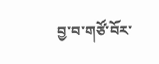བྱ་བ་གཙོ་བོར་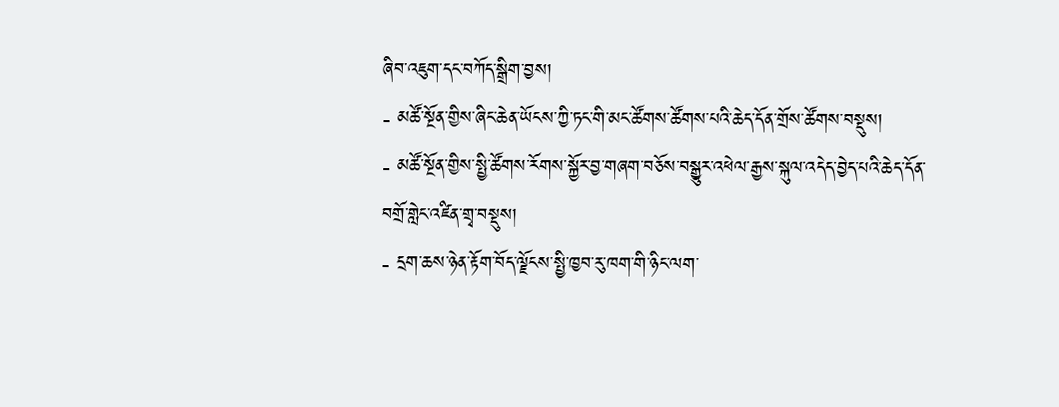ཞིབ་འཇུག་དང་བཀོད་སྒྲིག་བྱས།
- མཚོ་སྔོན་གྱིས་ཞིང་ཆེན་ཡོངས་ཀྱི་ཏང་གི་མང་ཚོགས་ཚོགས་པའི་ཆེད་དོན་གྲོས་ཚོགས་བསྡུས།
- མཚོ་སྔོན་གྱིས་སྤྱི་ཚོགས་རོགས་སྐྱོར་བྱ་གཞག་བཅོས་བསྒྱུར་འཕེལ་རྒྱས་སྐུལ་འདེད་བྱེད་པའི་ཆེད་དོན་བགྲོ་གླེང་འཛིན་གྲྭ་བསྡུས།
- དྲག་ཆས་ཉེན་རྟོག་བོད་ལྗོངས་སྤྱི་ཁྱབ་རུ་ཁག་གི་ཉིང་ལག་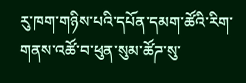རུ་ཁག་གཉིས་པའི་དཔོན་དམག་ཚོའི་རིག་གནས་འཚོ་བ་ཕུན་སུམ་ཚོཌ་སུ་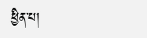ཕྱིན་པ།